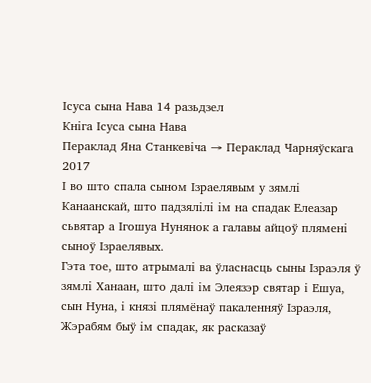Ісуса сына Нава 14 разьдзел
Кніга Ісуса сына Нава
Пераклад Яна Станкевіча → Пераклад Чарняўскага 2017
І во што спала сыном Ізраелявым у зямлі Канаанскай, што падзялілі ім на спадак Елеазар сьвятар а Ігошуа Нунянок а галавы айцоў плямені сыноў Ізраелявых.
Гэта тое, што атрымалі ва ўласнасць сыны Ізраэля ў зямлі Ханаан, што далі ім Элеязэр святар і Ешуа, сын Нуна, і князі плямёнаў пакаленняў Ізраэля,
Жэрабям быў ім спадак, як расказаў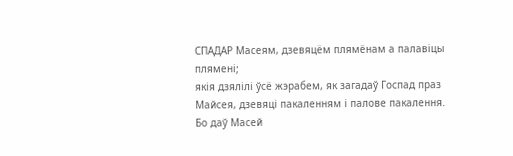СПАДАР Масеям, дзевяцём плямёнам а палавіцы плямені;
якія дзялілі ўсё жэрабем, як загадаў Госпад праз Майсея, дзевяці пакаленням і палове пакалення.
Бо даў Масей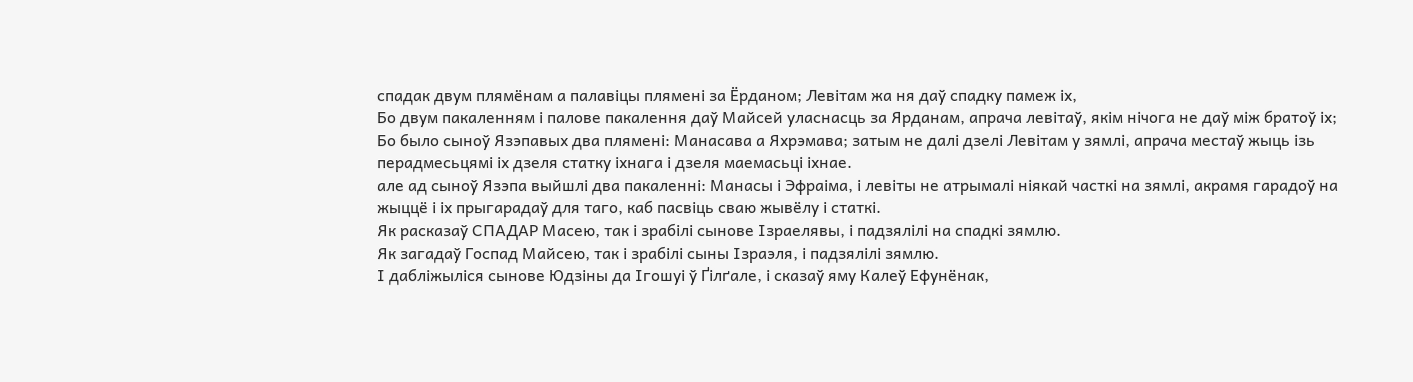спадак двум плямёнам а палавіцы плямені за Ёрданом; Левітам жа ня даў спадку памеж іх,
Бо двум пакаленням і палове пакалення даў Майсей уласнасць за Ярданам, апрача левітаў, якім нічога не даў між братоў іх;
Бо было сыноў Язэпавых два плямені: Манасава а Яхрэмава; затым не далі дзелі Левітам у зямлі, апрача местаў жыць ізь перадмесьцямі іх дзеля статку іхнага і дзеля маемасьці іхнае.
але ад сыноў Язэпа выйшлі два пакаленні: Манасы і Эфраіма, і левіты не атрымалі ніякай часткі на зямлі, акрамя гарадоў на жыццё і іх прыгарадаў для таго, каб пасвіць сваю жывёлу і статкі.
Як расказаў СПАДАР Масею, так і зрабілі сынове Ізраелявы, і падзялілі на спадкі зямлю.
Як загадаў Госпад Майсею, так і зрабілі сыны Ізраэля, і падзялілі зямлю.
І дабліжыліся сынове Юдзіны да Ігошуі ў Ґілґале, і сказаў яму Калеў Ефунёнак,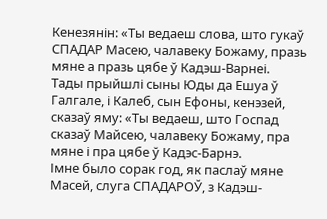Кенезянін: «Ты ведаеш слова, што гукаў СПАДАР Масею, чалавеку Божаму, празь мяне а празь цябе ў Кадэш-Варнеі.
Тады прыйшлі сыны Юды да Ешуа ў Галгале, і Калеб, сын Ефоны, кенэзей, сказаў яму: «Ты ведаеш, што Госпад сказаў Майсею, чалавеку Божаму, пра мяне і пра цябе ў Кадэс-Барнэ.
Імне было сорак год, як паслаў мяне Масей, слуга СПАДАРОЎ, з Кадэш-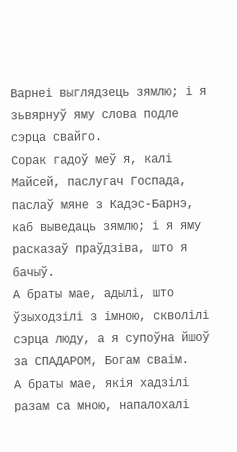Варнеі выглядзець зямлю; і я зьвярнуў яму слова подле сэрца свайго.
Сорак гадоў меў я, калі Майсей, паслугач Госпада, паслаў мяне з Кадэс-Барнэ, каб выведаць зямлю; і я яму расказаў праўдзіва, што я бачыў.
А браты мае, адылі, што ўзыходзілі з імною, скволілі сэрца люду, а я супоўна йшоў за СПАДАРОМ, Богам сваім.
А браты мае, якія хадзілі разам са мною, напалохалі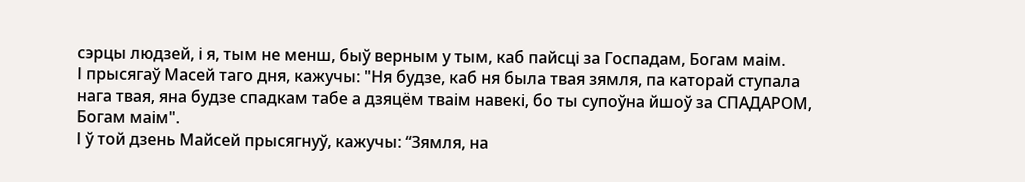сэрцы людзей, і я, тым не менш, быў верным у тым, каб пайсці за Госпадам, Богам маім.
І прысягаў Масей таго дня, кажучы: "Ня будзе, каб ня была твая зямля, па каторай ступала нага твая, яна будзе спадкам табе а дзяцём тваім навекі, бо ты супоўна йшоў за СПАДАРОМ, Богам маім".
І ў той дзень Майсей прысягнуў, кажучы: “Зямля, на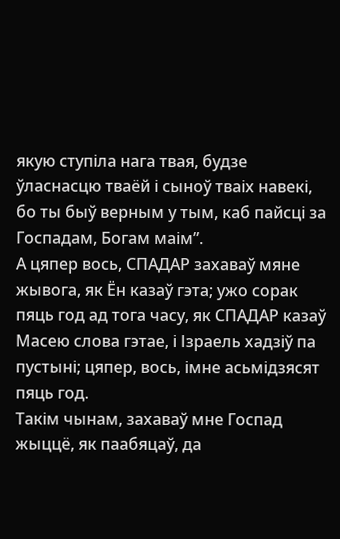якую ступіла нага твая, будзе ўласнасцю тваёй і сыноў тваіх навекі, бо ты быў верным у тым, каб пайсці за Госпадам, Богам маім”.
А цяпер вось, СПАДАР захаваў мяне жывога, як Ён казаў гэта; ужо сорак пяць год ад тога часу, як СПАДАР казаў Масею слова гэтае, і Ізраель хадзіў па пустыні; цяпер, вось, імне асьмідзясят пяць год.
Такім чынам, захаваў мне Госпад жыццё, як паабяцаў, да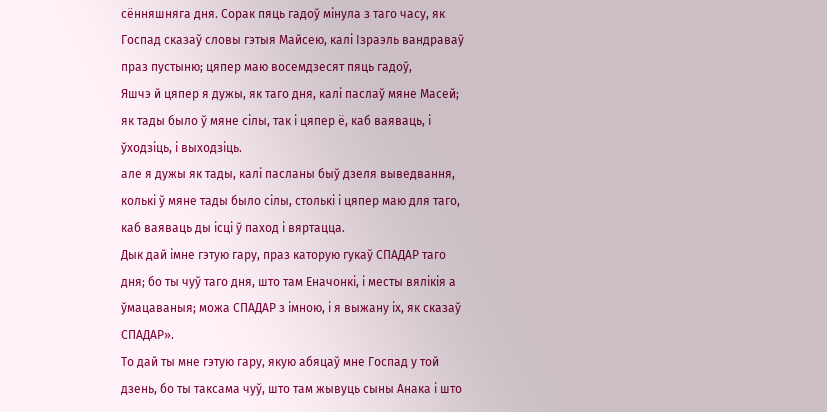сённяшняга дня. Сорак пяць гадоў мінула з таго часу, як Госпад сказаў словы гэтыя Майсею, калі Ізраэль вандраваў праз пустыню; цяпер маю восемдзесят пяць гадоў,
Яшчэ й цяпер я дужы, як таго дня, калі паслаў мяне Масей; як тады было ў мяне сілы, так і цяпер ё, каб ваяваць, і ўходзіць, і выходзіць.
але я дужы як тады, калі пасланы быў дзеля выведвання, колькі ў мяне тады было сілы, столькі і цяпер маю для таго, каб ваяваць ды ісці ў паход і вяртацца.
Дык дай імне гэтую гару, праз каторую гукаў СПАДАР таго дня; бо ты чуў таго дня, што там Еначонкі, і месты вялікія а ўмацаваныя; можа СПАДАР з імною, і я выжану іх, як сказаў СПАДАР».
То дай ты мне гэтую гару, якую абяцаў мне Госпад у той дзень, бо ты таксама чуў, што там жывуць сыны Анака і што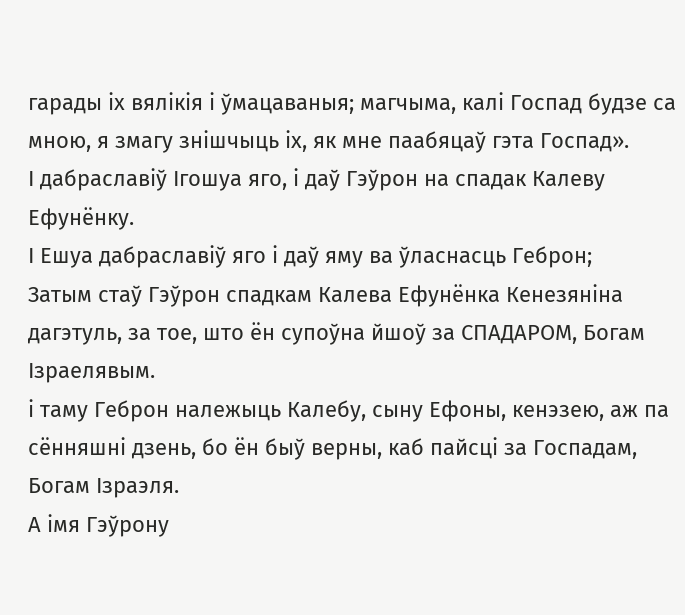гарады іх вялікія і ўмацаваныя; магчыма, калі Госпад будзе са мною, я змагу знішчыць іх, як мне паабяцаў гэта Госпад».
І дабраславіў Ігошуа яго, і даў Гэўрон на спадак Калеву Ефунёнку.
І Ешуа дабраславіў яго і даў яму ва ўласнасць Геброн;
Затым стаў Гэўрон спадкам Калева Ефунёнка Кенезяніна дагэтуль, за тое, што ён супоўна йшоў за СПАДАРОМ, Богам Ізраелявым.
і таму Геброн належыць Калебу, сыну Ефоны, кенэзею, аж па сённяшні дзень, бо ён быў верны, каб пайсці за Госпадам, Богам Ізраэля.
А імя Гэўрону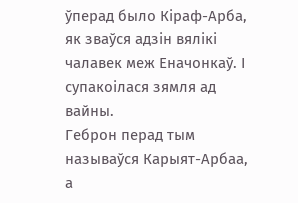ўперад было Кіраф-Арба, як зваўся адзін вялікі чалавек меж Еначонкаў. І супакоілася зямля ад вайны.
Геброн перад тым называўся Карыят-Арбаa, а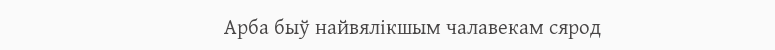Арба быў найвялікшым чалавекам сярод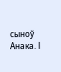сыноў Анака. І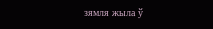зямля жыла ў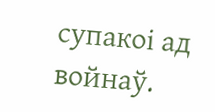супакоі ад войнаў.